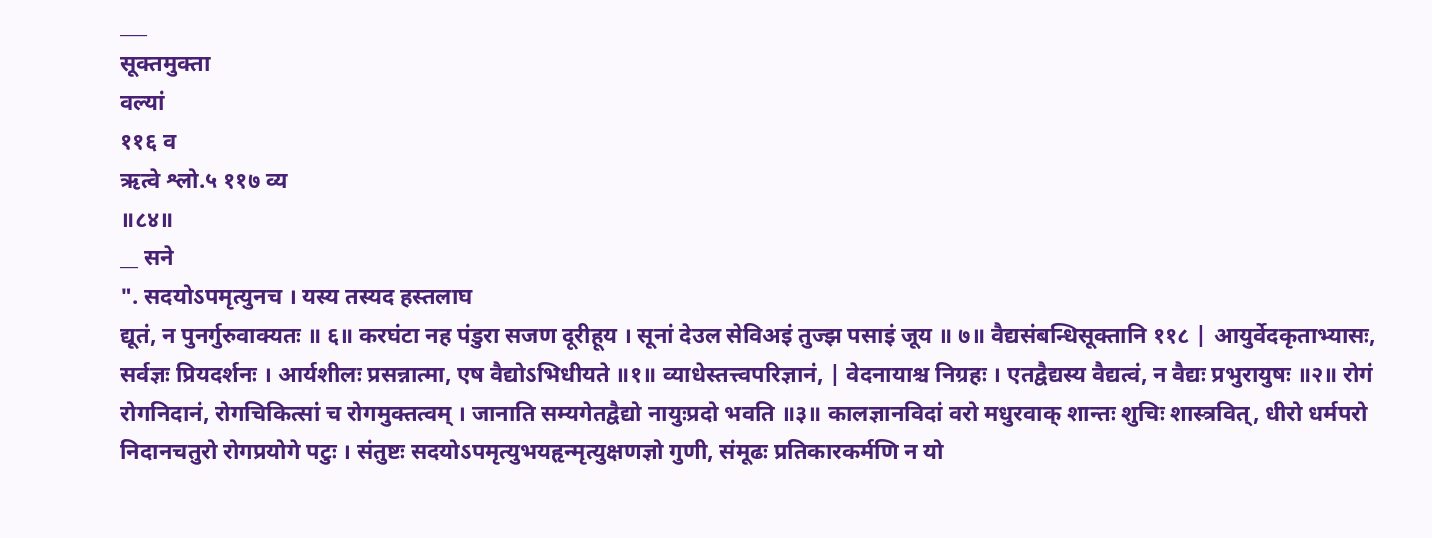___
सूक्तमुक्ता
वल्यां
११६ व
ऋत्वे श्लो.५ ११७ व्य
॥८४॥
__ सने
". सदयोऽपमृत्युनच । यस्य तस्यद हस्तलाघ
द्यूतं, न पुनर्गुरुवाक्यतः ॥ ६॥ करघंटा नह पंडुरा सजण दूरीहूय । सूनां देउल सेविअइं तुज्झ पसाइं जूय ॥ ७॥ वैद्यसंबन्धिसूक्तानि ११८ | आयुर्वेदकृताभ्यासः, सर्वज्ञः प्रियदर्शनः । आर्यशीलः प्रसन्नात्मा, एष वैद्योऽभिधीयते ॥१॥ व्याधेस्तत्त्वपरिज्ञानं, | वेदनायाश्च निग्रहः । एतद्वैद्यस्य वैद्यत्वं, न वैद्यः प्रभुरायुषः ॥२॥ रोगं रोगनिदानं, रोगचिकित्सां च रोगमुक्तत्वम् । जानाति सम्यगेतद्वैद्यो नायुःप्रदो भवति ॥३॥ कालज्ञानविदां वरो मधुरवाक् शान्तः शुचिः शास्त्रवित्, धीरो धर्मपरो निदानचतुरो रोगप्रयोगे पटुः । संतुष्टः सदयोऽपमृत्युभयहृन्मृत्युक्षणज्ञो गुणी, संमूढः प्रतिकारकर्मणि न यो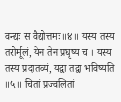वन्द्यः स वैद्योत्तमः॥४॥ यस्य तस्य तरोर्मूलं, येन तेन प्रघृष्य च । यस्य तस्य प्रदातव्यं, यद्वा तद्वा भविष्यति ॥५॥ चितां प्रज्वलितां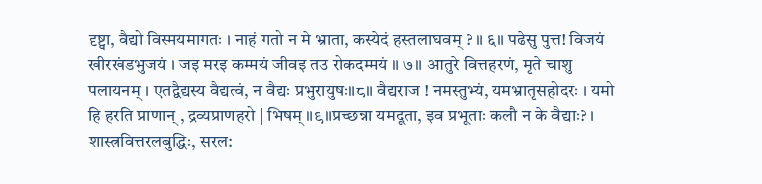दृष्ट्वा, वैद्यो विस्मयमागतः । नाहं गतो न मे भ्राता, कस्येदं हस्तलाघवम् ? ॥ ६॥ पढेसु पुत्त! विजयं खीरखंडभुजयं । जइ मरइ कम्मयं जीवइ तउ रोकदम्मयं ॥ ७॥ आतुरे वित्तहरणं, मृते चाशु पलायनम् । एतद्वैद्यस्य वैद्यत्वं, न वैद्यः प्रभुरायुषः॥८॥ वैद्यराज ! नमस्तुभ्यं, यमभ्रातृसहोदरः । यमो हि हरति प्राणान् , द्रव्यप्राणहरो | भिषम् ॥९॥प्रच्छन्ना यमदूता, इव प्रभूताः कलौ न के वैद्याः? । शास्त्रवित्तरलबुद्धिः, सरल: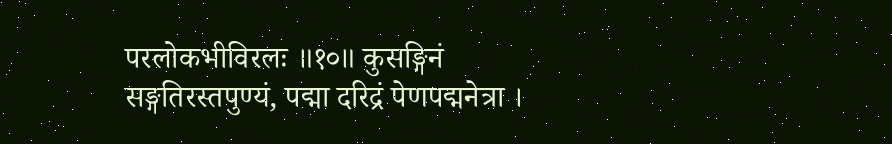परलोकभीविरलः ॥१०॥ कुसङ्गिनं सङ्गतिरस्तपुण्यं, पद्मा दरिद्रं पेणपद्मनेत्रा ।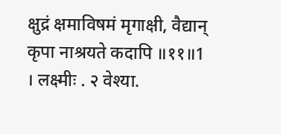क्षुद्रं क्षमाविषमं मृगाक्षी, वैद्यान् कृपा नाश्रयते कदापि ॥११॥1
। लक्ष्मीः . २ वेश्या.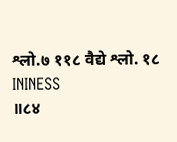श्लो.७ ११८ वैद्ये श्लो. १८
ININESS
॥८४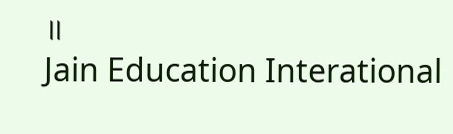॥
Jain Education Interational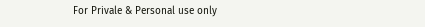For Privale & Personal use only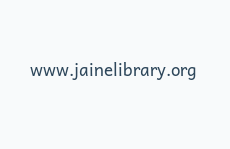www.jainelibrary.org